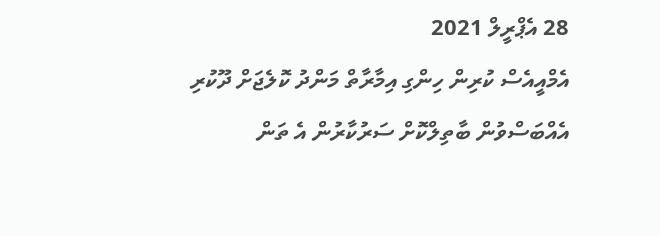28 އެޕްރީލް 2021
އެމްއީއެސް ކުރިން ހިންގި އިމާރާތް މަންދު ކޮލެޖަށް ދޫކުރި އެއްބަސްވުން ބާތިލްކޮށް ސަރުކާރުން އެ ތަން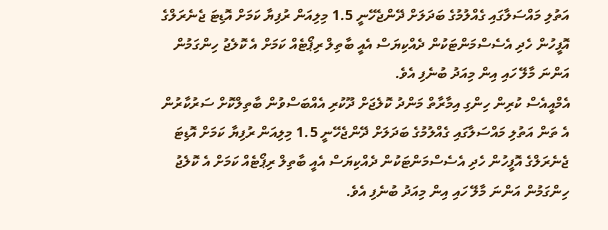އަތުލި މައްސަލާގައި ގެއްލުމުގެ ބަދަލަށް ދޭންޖެހޭނީ 1.5 މިލިއަން ރުފިޔާ ކަމަށް އޮޑިޓަ ޖެނެރަލްގެ އޮފީހުން ހެދި އެސެސްމަންޓަކުން ދެއްކިޔަސް އެއީ ބާތިލް ރިޕޯޓެއް ކަމަށް އެ ކޮލެޖު ހިންގަމުން އަންނަ މާލޭ ހައި އިން މިއަދު ބުނެފި އެވެ.
އެމްއީއެސް ކުރިން ހިންގި އިމާރާތް މަންދު ކޮލެޖަށް ދޫކުރި އެއްބަސްވުން ބާތިލްކޮށް ސަރުކާރުން އެ ތަން އަތުލި މައްސަލާގައި ގެއްލުމުގެ ބަދަލަށް ދޭންޖެހޭނީ 1.5 މިލިއަން ރުފިޔާ ކަމަށް އޮޑިޓަ ޖެނެރަލްގެ އޮފީހުން ހެދި އެސެސްމަންޓަކުން ދެއްކިޔަސް އެއީ ބާތިލް ރިޕޯޓެއް ކަމަށް އެ ކޮލެޖު ހިންގަމުން އަންނަ މާލޭ ހައި އިން މިއަދު ބުނެފި އެވެ.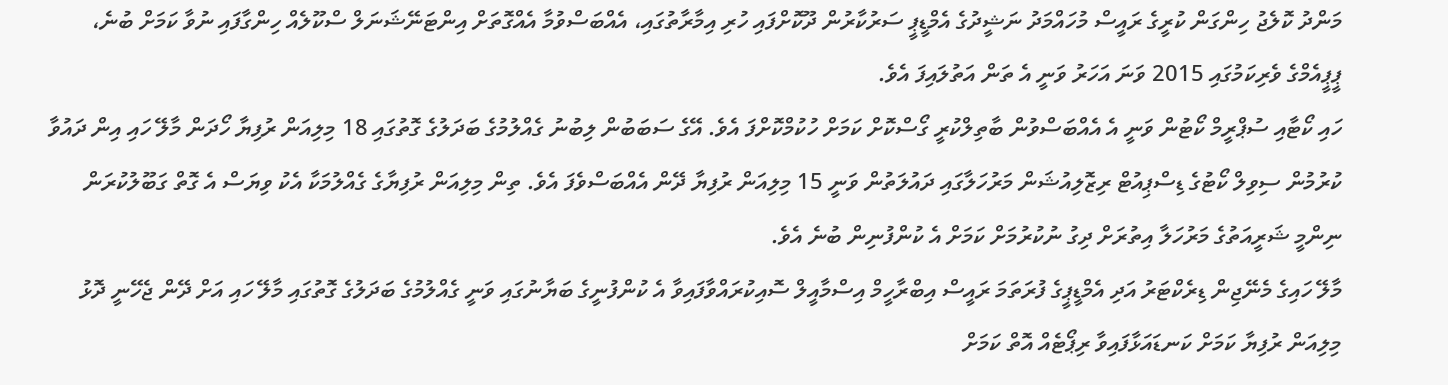މަންދު ކޮލެޖު ހިންގަން ކުރީގެ ރައީސް މުހައްމަދު ނަޝީދުގެ އެމްޑީޕީ ސަރުކާރުން ދޫކޮށްފައި ހުރި އިމާރާތުގައި، އެއްބަސްވުމާ އެއްގޮތަށް އިންޓަނޭޝަނަލް ސްކޫލެއް ހިންގާފައި ނުވާ ކަމަށް ބުނެ، ޕީޕީއެމްގެ ވެރިކަމުގައި 2015 ވަނަ އަހަރު ވަނީ އެ ތަން އަތުލައިފަ އެވެ.
ހައި ކޯޓާއި ސުޕްރީމް ކޯޓުން ވަނީ އެ އެއްބަސްވުން ބާތިލްކުރީ ގޯސްކޮށް ކަމަށް ހުކުމްކޮށްފަ އެވެ. އޭގެ ސަބަބުން ލިބުނު ގެއްލުމުގެ ބަދަލުގެ ގޮތުގައި 18 މިލިއަން ރުފިޔާ ހޯދަން މާލޭ ހައި އިން ދައުވާ ކުރުމުން ސިވިލް ކޯޓުގެ ޑިސްޕިއުޓް ރިޒޮލިއުޝަން މަރުހަލާގައި ދައުލަތުން ވަނީ 15 މިލިއަން ރުފިޔާ ދޭން އެއްބަސްވެފަ އެވެ. ތިން މިލިއަން ރުފިޔާގެ ގެއްލުމަކާ އެކު ވިޔަސް އެ ގޮތް ގަބޫލުކުރަން ނިންމީ ޝަރީއަތުގެ މަރުހަލާ އިތުރަށް ދިގު ނުކުރުމަށް ކަމަށް އެ ކުންފުނިން ބުނެ އެވެ.
މާލޭ ހައިގެ މެނޭޖިން ޑިރެކްޓަރު އަދި އެމްޑީޕީގެ ފުރަތަމަ ރައީސް އިބްރާހީމް އިސްމާއީލް ސޮއިކުރައްވާފައިވާ އެ ކުންފުނީގެ ބަޔާނުގައި ވަނީ ގެއްލުމުގެ ބަދަލުގެ ގޮތުގައި މާލޭ ހައި އަށް ދޭން ޖެހޭނީ ދޮޅު މިލިއަން ރުފިޔާ ކަމަށް ކަނޑައަޅާފައިވާ ރިޕޯޓެއް އޮތް ކަމަށް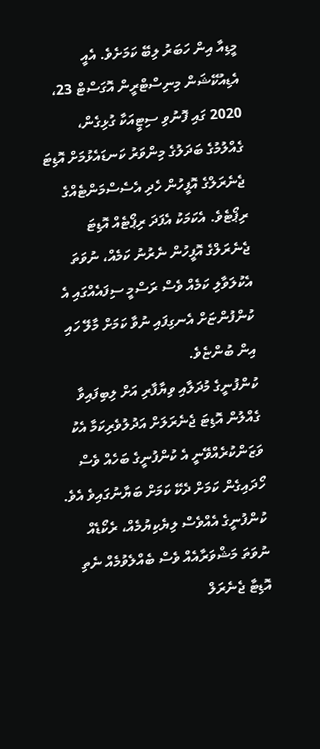މީޑިއާ އިން ހަބަރު ލިބޭ ކަމަށެވެ. އެއީ އެޑިއުކޭޝަން މިނިސްޓްރީން އޮގަސްޓް 23، 2020 ގައި ފޮނުވި ސިޓީއަކާ ގުޅިގެން، ގެއްލުމުގެ ބަދަލުގެ މިންވަރު ކަނޑައެޅުމަށް އޮޑިޓަ ޖެނެރަލްގެ އޮފީހުން ހެދި އެސެސްމަންޓެއްގެ ރިޕޯޓެވެ. އެކަމަކު އެފަދަ ރިޕޯޓެއް އޮޑިޓަ ޖެނެރަލްގެ އޮފީހުން ނެރުނު ކަމެއް، ނުވަތަ އެކުލަވާލި ކަމެއް ވެސް ރަސްމީ ސިފައެއްގައި އެ ކުންފުންޏަށް އެނގިފައި ނުވާ ކަމަށް މާލޭ ހައި އިން ބުންޏެވެ.
ކުންފުނީގެ މުދަލާއި ވިޔާފާރި އަށް ލިބިފައިވާ ގެއްލުން އޮޑިޓަ ޖެނެރަލަށް އަދުލުވެރިކަމާ އެކު ވަޒަންކުރެއްވޭނީ އެ ކުންފުނީގެ ބަހެއް ވެސް ހޯދައިގެން ކަމަށް ދެކޭ ކަމަށް ބަޔާނުގައިވެ އެވެ. ކުންފުނީގެ އެއްވެސް ލިޔެކިޔުމެއް، ރެކޯޑެއް ނުވަތަ މަޝްވަރާއެއް ވެސް ބެއްލެވުމެއް ނެތި އޮޑިޓާ ޖެނެރަލް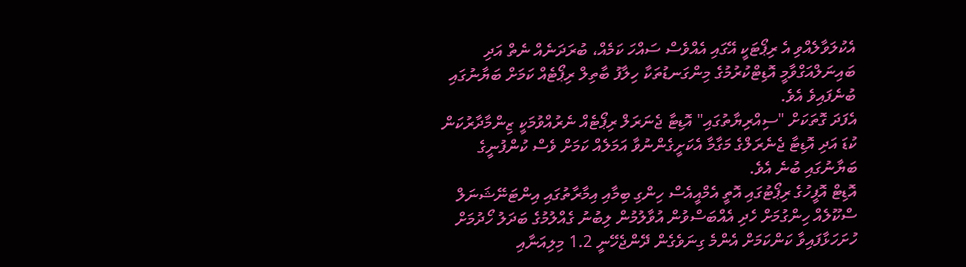އެކުލަވާލެއްވި އެ ރިޕޯޓަކީ އޭގައި އެއްވެސް ސައްހަ ކަމެއް، ބުރަދަނެއް ނެތް އަދި ބައިނަލްއަގްވާމީ އޮޑިޓްކުރުމުގެ މިންގަނޑުތަކާ ހިލާފު ބާތިލް ރިޕޯޓެއް ކަމަށް ބަޔާނުގައި ބުނެފައިވެ އެވެ.
އެފަދަ ގޮތަކަށް "ސިއްރިޔާތުގައި" އޮޑިޓާ ޖެނަރަލް ރިޕޯޓެއް ނެރުއްވުމަކީ ޒިންމާދާރުކަން ކުޑަ އަދި އޮޑިޓާ ޖެނެރަލްގެ މަގާމާ އެކަށީގެންނުވާ އަމަލެއް ކަމަށް ވެސް ކުންފުނީގެ ބަޔާނުގައި ބުނެ އެވެ.
އޮޑިޓް އޮފީހުގެ ރިޕޯޓުގައި އޮތީ އެމްއީއެސް ހިންގި ބިމާއި އިމާރާތުގައި އިންޓަނޭޝަނަލް ސްކޫލެއް ހިންގުމަށް ހެދި އެއްބަސްވުން އުވާލުމުން ލިބުނު ގެއްލުމުގެ ބަދަލު ހޯދުމަށް ހުށަހަޅާފައިވާ ކަންކަމަށް އެންމެ ގިނަވެގެން ދޭންޖެހޭނީ 1.2 މިލިއަނާއި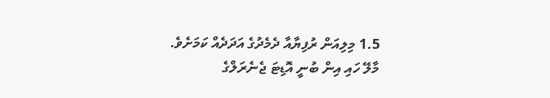1.5 މިލިއަން ރުފިޔާއާ ދެމެދުގެ އަދަދެއް ކަމަށެވެ.
މާލޭ ހައި އިން ބުނީ އޮޑިޓަ ޖެނެރަލްގެ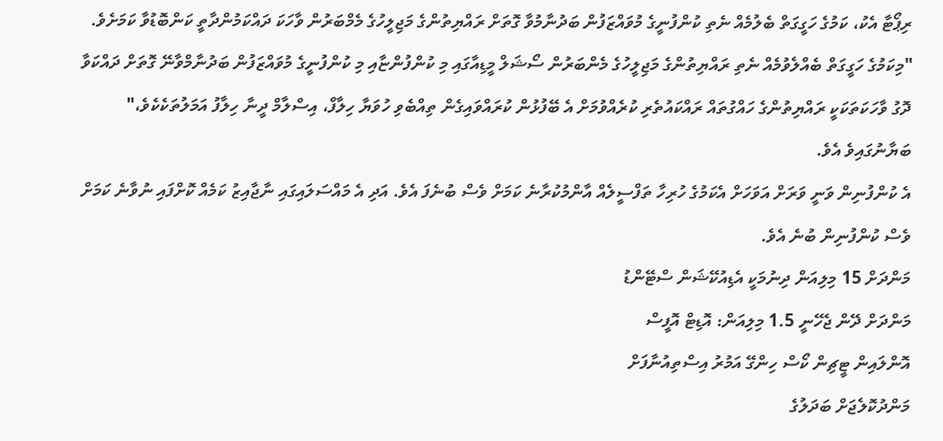ރިޕޯޓާ އެކު، ކަމުގެ ހަގީގަތް ބެލުމެއް ނެތި ކުންފުނީގެ މުވައްޒަފުން ބަދުނާމުވާ ގޮތަށް ރައްޔިތުންގެ މަޖިލީހުގެ މެމްބަރުން ވާހަކަ ދައްކަމުންދާތީ ކަންބޮޑުވާ ކަމަށެވެ.
"މިކަމުގެ ހަގީގަތް ބެއްލެވުމެއް ނެތި ރައްޔިތުންގެ މަޖިލީހުގެ މެންބަރުން ސޯޝަލް މީޑިއާގައި މި ކުންފުންޏާއި މި ކުންފުނީގެ މުވައްޒަފުން ބަދުނާމްވާނޭ ގޮތަށް ދައްކަވާ ދޮގު ވާހަކަތަކަކީ ރައްޔިތުންގެ ހައްގުތައް ރައްކައުތެރި ކުރެއްވުމަށް އެ ބޭފުޅުން ކުރައްވައިގެން ތިއްބެވި ހުވަޔާ ހިލާފް، އިސްލާމް ދީނާ ހިލާފު އަމަލުތަކެކެވެ،" ބަޔާނުގައިވެ އެވެ.
އެ ކުންފުނިން ވަނީ ވަރަށް އަވަހަށް އެކަމުގެ ހުރިހާ ތަފްސީލެއް އާންމުކުރާނެ ކަމަށް ވެސް ބުނެފަ އެވެ. އަދި އެ މައްސަލައިގައި ނާޖާއިޒު ކަމެއް ކޮށްފައި ނުވާނެ ކަމަށް ވެސް ކުންފުނިން ބުނެ އެވެ.
މަންދަށް 15 މިލިއަން ދިނުމަކީ އެޑިއުކޭޝަން ސްޓޭންޑު
މަންދަށް ދޭން ޖެހޭނީ 1.5 މިލިއަން: އޮޑިޓް އޮފީސް
އޮންލައިން ޓީޗިން ކޯސް ހިންގޭ އަމުރު އިސްތިއުނާފަށް
މަންދުކޮލެޖަށް ބަދަލުގެ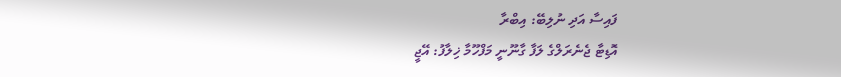ފައިސާ އަދި ނުލިބޭ: އިބްރާ
އޮޑިޓާ ޖެނެރަލްގެ ލަފާ ގާނޫނީ މަފްހޫމާ ޚިލާފު: އޭޖީ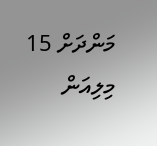މަންދަށް 15 މިލިއަން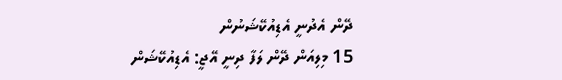ދޭން އެދުނީ އެޑިއުކޭޝަނުން
15 މިލިއަން ދޭން ލަފާ ދިނީ އޭޖީ: އެޑިއުކޭޝަން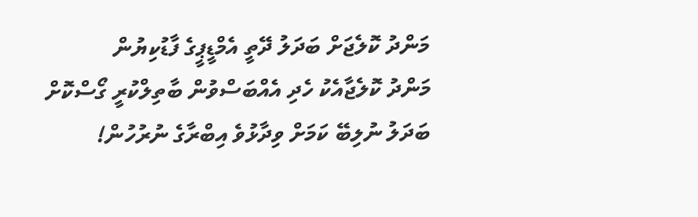މަންދު ކޮލެޖަށް ބަދަލު ދޭތީ އެމްޑީޕީގެ ފާޑުކިޔުން
މަންދު ކޮލެޖާއެކު ހެދި އެއްބަސްވުން ބާތިލްކުރީ ގޯސްކޮށް
ބަދަލު ނުލިބޭ ކަމަށް ވިދާޅުވެ އިބްރާގެ ނުރުހުން!